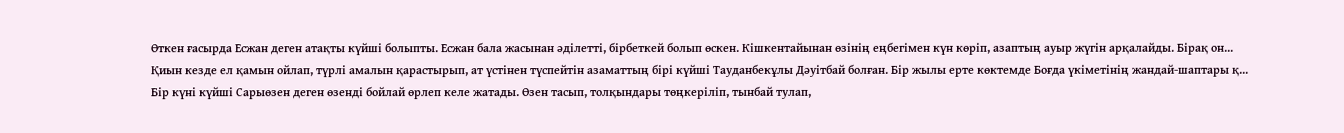Өткен ғасырда Есжан деген атақты күйші болыпты. Есжан бала жасынан әділетті, бірбеткей болып өскен. Кішкентайынан өзінің еңбегімен күн көріп, азаптың ауыр жүгін арқалайды. Бірақ он...
Қиын кезде ел қамын ойлап, түрлі амалын қарастырып, ат үстінен түспейтін азаматтың бірі күйші Тауданбекұлы Дәуітбай болған. Бір жылы ерте көктемде Боғда үкіметінің жандай-шаптары қ...
Бір күні күйші Сарыөзен деген өзенді бойлай өрлеп келе жатады. Өзен тасып, толқындары төңкеріліп, тынбай тулап,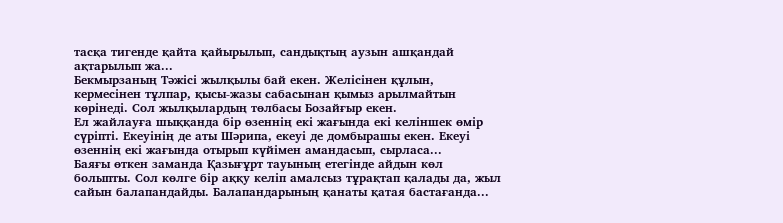тасқа тигенде қайта қайырылып, сандықтың аузын ашқандай ақтарылып жа...
Бекмырзаның Тәжісі жылқылы бай екен. Желісінен құлын, кермесінен тұлпар, қысы-жазы сабасынан қымыз арылмайтын көрінеді. Сол жылқылардың төлбасы Бозайғыр екен.
Ел жайлауға шыққанда бір өзеннің екі жағында екі келіншек өмір сүріпті. Екеуінің де аты Шәрипа, екеуі де домбырашы екен. Екеуі өзеннің екі жағында отырып күйімен амандасып, сырласа...
Баяғы өткен заманда Қазығұрт тауының етегінде айдын көл болыпты. Сол көлге бір аққу келіп амалсыз тұрақтап қалады да, жыл сайын балапандайды. Балапандарының қанаты қатая бастағанда...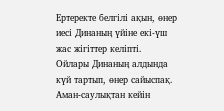Ертеректе белгілі ақын, өнер иесі Динаның үйіне екі-үш жас жігіттер келіпті. Ойлары Динаның алдында күй тартып, өнер сайыспақ. Аман-саулықтан кейін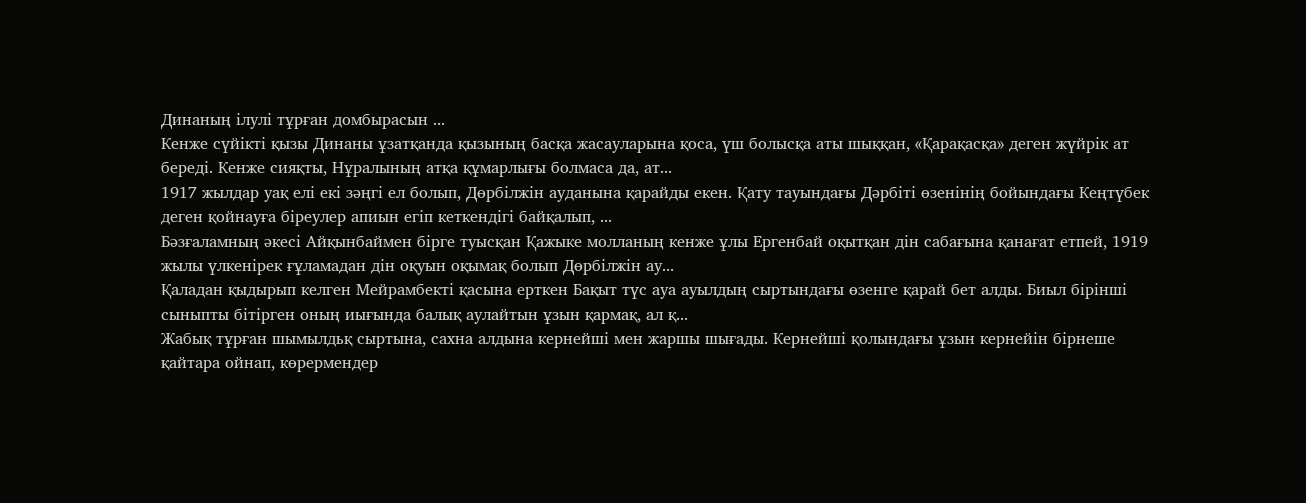Динаның ілулі тұрған домбырасын ...
Кенже сүйікті қызы Динаны ұзатқанда қызының басқа жасауларына қоса, үш болысқа аты шыққан, «Қарақасқа» деген жүйрік ат береді. Кенже сияқты, Нұралының атқа құмарлығы болмаса да, ат...
1917 жылдар уақ елі екі зәңгі ел болып, Дөрбілжін ауданына қарайды екен. Қату тауындағы Дәрбіті өзенінің бойындағы Кеңтүбек деген қойнауға біреулер апиын егіп кеткендігі байқалып, ...
Бәзғаламның әкесі Айқынбаймен бірге туысқан Қажыке молланың кенже ұлы Ергенбай оқытқан дін сабағына қанағат етпей, 1919 жылы үлкенірек ғұламадан дін оқуын оқымақ болып Дөрбілжін ау...
Қаладан қыдырып келген Мейрамбекті қасына ерткен Бақыт түс ауа ауылдың сыртындағы өзенге қарай бет алды. Биыл бірінші сыныпты бітірген оның иығында балық аулайтын ұзын қармақ, ал қ...
Жабық тұрған шымылдьқ сыртына, сахна алдына кернейші мен жаршы шығады. Кернейші қолындағы ұзын кернейін бірнеше қайтара ойнап, көрермендер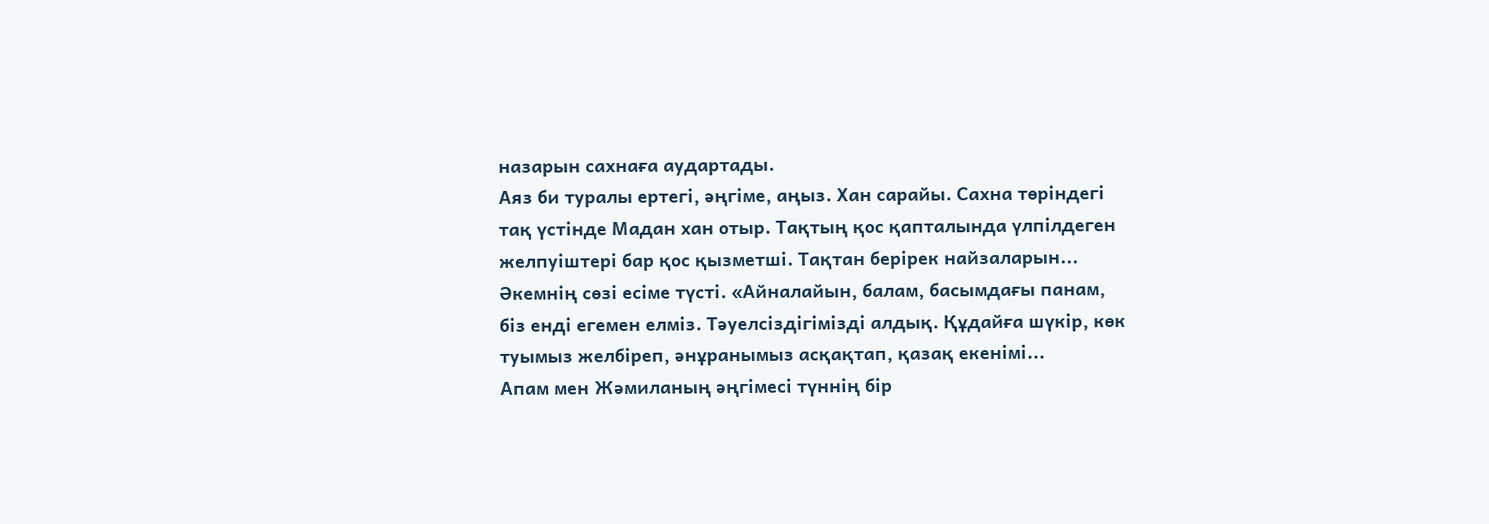назарын сахнаға аудартады.
Аяз би туралы ертегі, әңгіме, аңыз. Хан сарайы. Сахна төріндегі тақ үстінде Мадан хан отыр. Тақтың қос қапталында үлпілдеген желпуіштері бар қос қызметші. Тақтан берірек найзаларын...
Әкемнің сөзі есіме түсті. «Айналайын, балам, басымдағы панам, біз енді егемен елміз. Тәуелсіздігімізді алдық. Құдайға шүкір, көк туымыз желбіреп, әнұранымыз асқақтап, қазақ екенімі...
Апам мен Жәмиланың әңгімесі түннің бір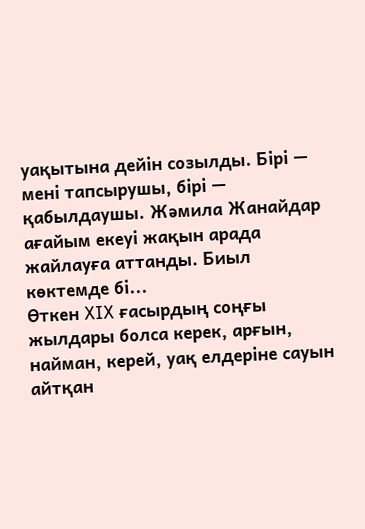уақытына дейін созылды. Бірі — мені тапсырушы, бірі — қабылдаушы. Жәмила Жанайдар ағайым екеуі жақын арада жайлауға аттанды. Биыл көктемде бі...
Өткен XIX ғасырдың соңғы жылдары болса керек, арғын, найман, керей, уақ елдеріне сауын айтқан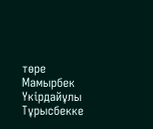төре Мамырбек Үкірдайұлы Тұрысбекке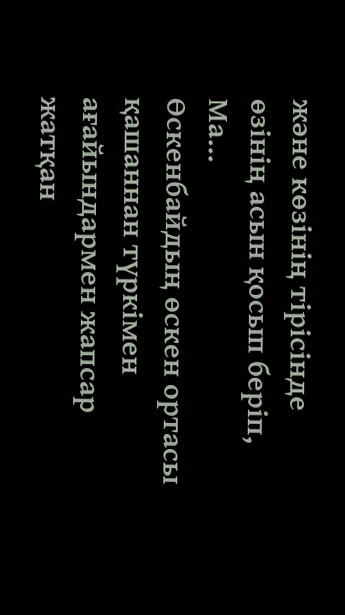және көзінің тірісінде өзінің асын қосып беріп, Ма...
Өскенбайдың өскен ортасы қашаннан түркімен ағайындармен жапсар жатқан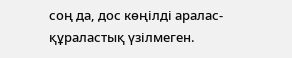соң да, дос көңілді аралас-құраластық үзілмеген.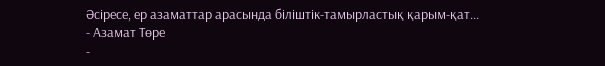Әсіресе, ер азаматтар арасында біліштік-тамырластық қарым-қат...
- Азамат Төре
-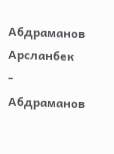Абдраманов Арсланбек
- Абдраманов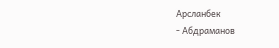Арсланбек
- Абдраманов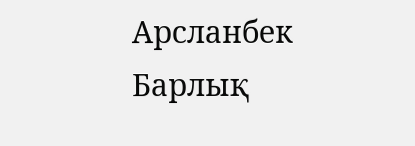Арсланбек
Барлық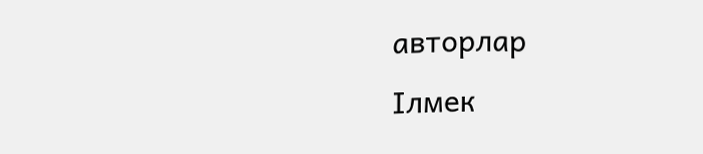авторлар
Ілмек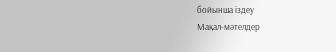бойынша іздеу
Мақал-мәтелдер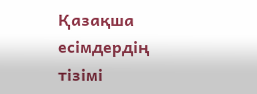Қазақша есімдердің тізімі